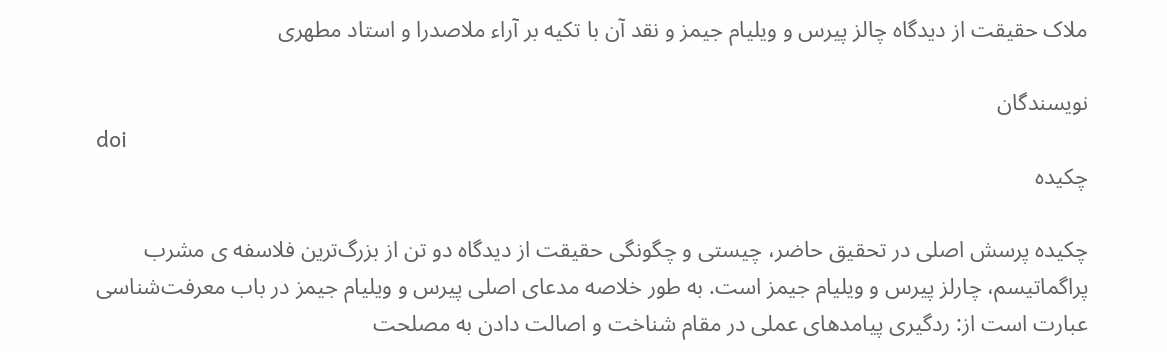ملاک حقیقت از دیدگاه چالز پیرس و ویلیام جیمز و نقد آن با تکیه بر آراء ملاصدرا و استاد مطهری

نویسندگان
doi
چکیده

چکیده پرسش اصلى در تحقیق حاضر، چیستى و چگونگی حقیقت از دیدگاه دو تن از بزرگ‌ترین فلاسفه ی مشرب پراگماتیسم، چارلز پیرس و ویلیام جیمز است. به طور خلاصه مدعاى اصلی پیرس و ویلیام جیمز در باب معرفت‌شناسی عبارت است از: ردگیرى پیامدهاى عملى در مقام شناخت و اصالت دادن به مصلحت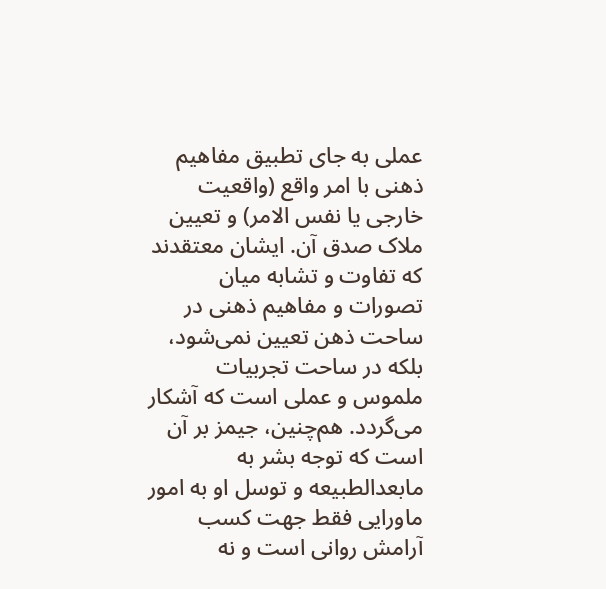عملى به جاى تطبیق مفاهیم ذهنى با امر واقع (واقعیت خارجى یا نفس الامر) و تعیین ملاک صدق آن. ایشان معتقدند که تفاوت و تشابه میان تصورات و مفاهیم ذهنى در ساحت ذهن تعیین نمی‌شود، بلکه در ساحت تجربیات ملموس و عملی است که آشکار مى‌گردد. هم‌چنین، جیمز بر آن است که توجه بشر به مابعدالطبیعه و توسل او به امور ماورایى فقط جهت کسب آرامش روانى است و نه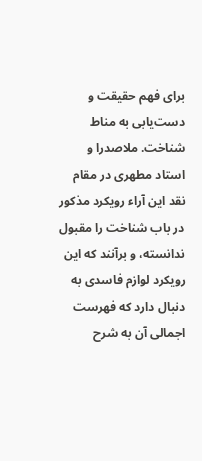براى فهم حقیقت و دست‌یابى به مناط شناخت. ملاصدرا و استاد مطهری در مقام نقد این آراء رویکرد مذکور در باب شناخت را مقبول ندانسته، و برآنند که این رویکرد لوازم فاسدی به دنبال دارد که فهرست اجمالی آن به شرح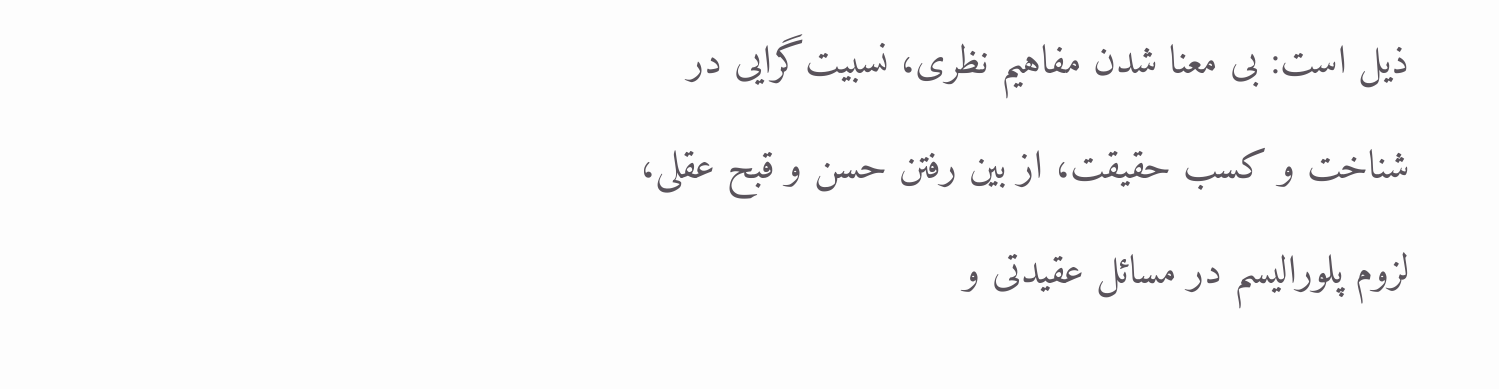ذیل است: بى معنا شدن مفاهیم نظرى، نسبیت‌گرایى در شناخت و کسب حقیقت، از بین رفتن حسن و قبح عقلى، لزوم پلورالیسم در مسائل عقیدتى و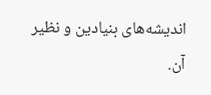اندیشه‌هاى بنیادین و نظیر آن.